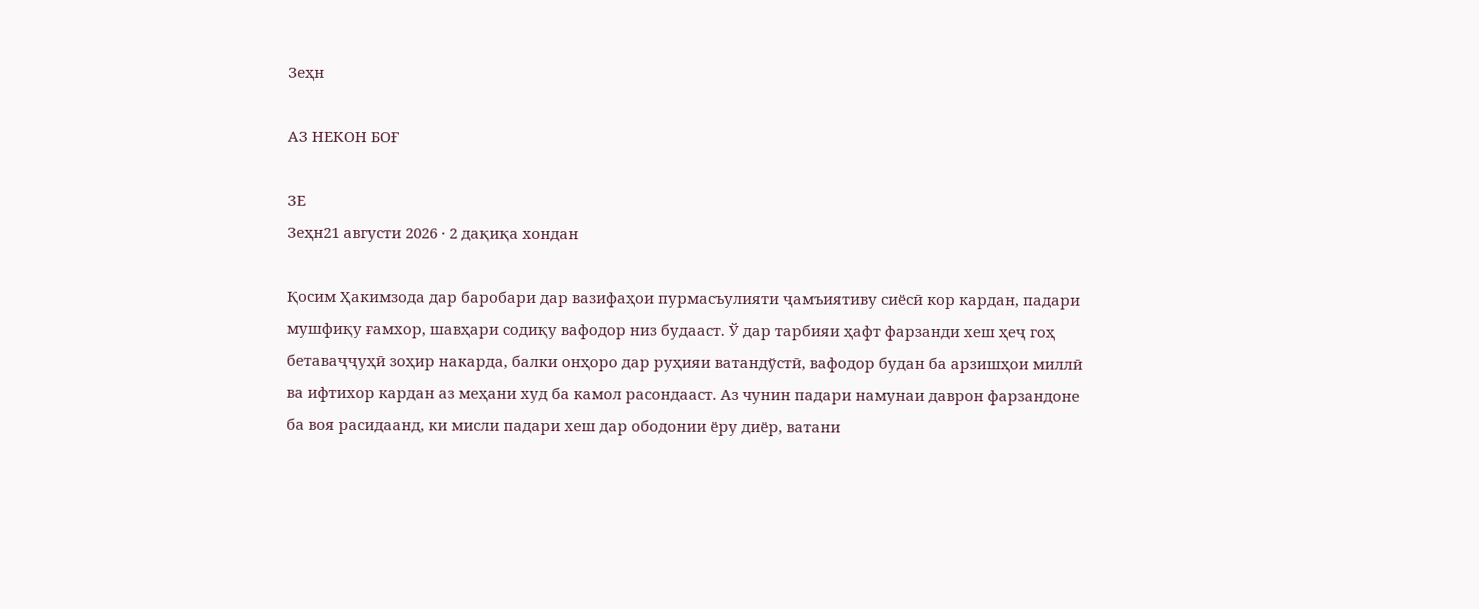Зеҳн

АЗ НЕКОН БОҒ

ЗЕ
Зеҳн21 августи 2026 · 2 дақиқа хондан

Қосим Ҳакимзода дар баробари дар вазифаҳои пурмасъулияти ҷамъиятиву сиёсӣ кор кардан, падари мушфиқу ғамхор, шавҳари содиқу вафодор низ будааст. Ў дар тарбияи ҳафт фарзанди хеш ҳеҷ гоҳ бетаваҷҷуҳӣ зоҳир накарда, балки онҳоро дар руҳияи ватандўстӣ, вафодор будан ба арзишҳои миллӣ ва ифтихор кардан аз меҳани худ ба камол расондааст. Аз чунин падари намунаи даврон фарзандоне ба воя расидаанд, ки мисли падари хеш дар ободонии ёру диёр, ватани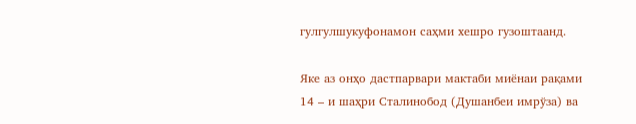гулгулшукуфонамон саҳми хешро гузоштаанд.

Яке аз онҳо дастпарвари мактаби миёнаи рақами 14 – и шаҳри Сталинобод (Душанбеи имрўза) ва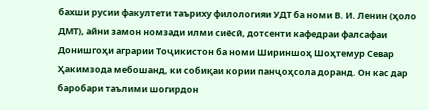бахши русии факултети таъриху филологияи УДТ ба номи В. И. Ленин (ҳоло ДМТ), айни замон номзади илми сиёсӣ, дотсенти кафедраи фалсафаи Донишгоҳи аграрии Тоҷикистон ба номи Шириншоҳ Шоҳтемур Севар Ҳакимзода мебошанд, ки собиқаи кории панҷоҳсола доранд. Он кас дар баробари таълими шогирдон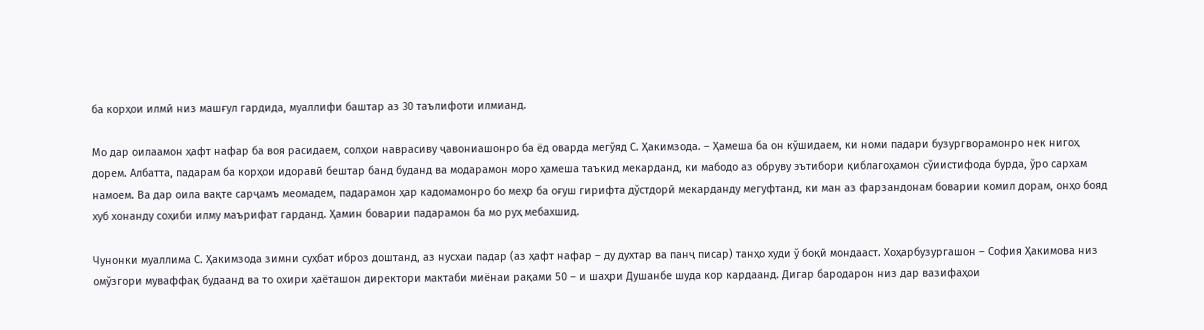ба корҳои илмӣ низ машғул гардида, муаллифи баштар аз 30 таълифоти илмианд.

Мо дар оилаамон ҳафт нафар ба воя расидаем, солҳои наврасиву ҷавониашонро ба ёд оварда мегўяд С. Ҳакимзода. – Ҳамеша ба он кўшидаем, ки номи падари бузургворамонро нек нигоҳ дорем. Албатта, падарам ба корҳои идоравӣ бештар банд буданд ва модарамон моро ҳамеша таъкид мекарданд, ки мабодо аз обруву эътибори қиблагоҳамон сўиистифода бурда, ўро сархам намоем. Ва дар оила вақте сарҷамъ меомадем, падарамон ҳар кадомамонро бо меҳр ба оғуш гирифта дўстдорӣ мекарданду мегуфтанд, ки ман аз фарзандонам боварии комил дорам, онҳо бояд хуб хонанду соҳиби илму маърифат гарданд. Ҳамин боварии падарамон ба мо руҳ мебахшид.

Чунонки муаллима С. Ҳакимзода зимни суҳбат иброз доштанд, аз нусхаи падар (аз ҳафт нафар – ду духтар ва панҷ писар) танҳо худи ў боқӣ мондааст. Хоҳарбузургашон – София Ҳакимова низ омўзгори муваффақ будаанд ва то охири ҳаёташон директори мактаби миёнаи рақами 50 – и шаҳри Душанбе шуда кор кардаанд. Дигар бародарон низ дар вазифаҳои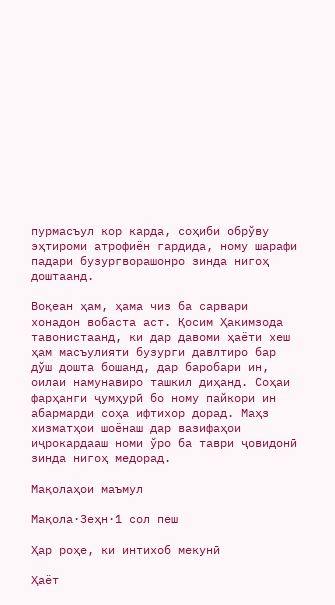пурмасъул кор карда, соҳиби обрўву эҳтироми атрофиён гардида, ному шарафи падари бузургворашонро зинда нигоҳ доштаанд.

Воқеан ҳам, ҳама чиз ба сарвари хонадон вобаста аст. Қосим Ҳакимзода тавонистаанд, ки дар давоми ҳаёти хеш ҳам масъулияти бузурги давлтиро бар дўш дошта бошанд, дар баробари ин, оилаи намунавиро ташкил диҳанд. Соҳаи фарҳанги ҷумҳурӣ бо ному пайкори ин абармарди соҳа ифтихор дорад. Маҳз хизматҳои шоёнаш дар вазифаҳои иҷрокардааш номи ўро ба таври ҷовидонӣ зинда нигоҳ медорад.

Мақолаҳои маъмул

Мақола·Зеҳн·1 сол пеш

Ҳар роҳе, ки интихоб мекунӣ

Ҳаёт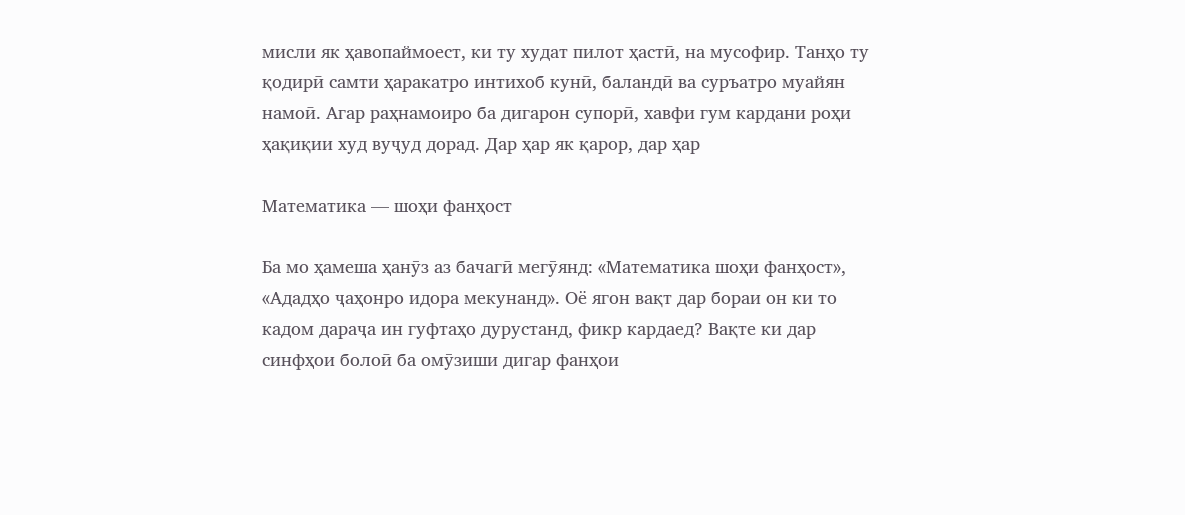мисли як ҳавопаймоест, ки ту худат пилот ҳастӣ, на мусофир. Танҳо ту қодирӣ самти ҳаракатро интихоб кунӣ, баландӣ ва суръатро муайян намоӣ. Агар раҳнамоиро ба дигарон супорӣ, хавфи гум кардани роҳи ҳақиқии худ вуҷуд дорад. Дар ҳар як қарор, дар ҳар

Математика — шоҳи фанҳост

Ба мо ҳамеша ҳанӯз аз бачагӣ мегӯянд: «Математика шоҳи фанҳост», «Ададҳо ҷаҳонро идора мекунанд». Оё ягон вақт дар бораи он ки то кадом дараҷа ин гуфтаҳо дурустанд, фикр кардаед? Вақте ки дар синфҳои болоӣ ба омӯзиши дигар фанҳои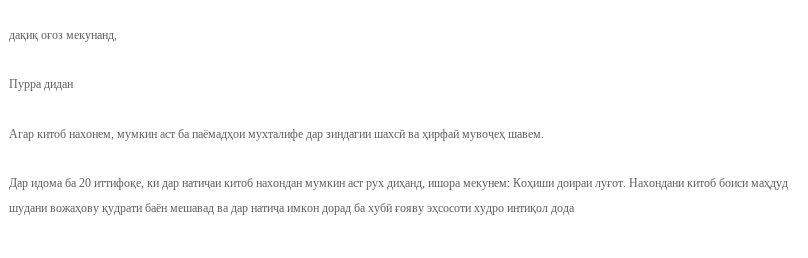дақиқ оғоз мекунанд,

Пурра дидан

Агар китоб нахонем, мумкин аст ба паёмадҳои мухталифе дар зиндагии шахсӣ ва ҳирфаӣ мувоҷеҳ шавем.

Дар идома ба 20 иттифоқе, ки дар натиҷаи китоб нахондан мумкин аст рух диҳанд, ишора мекунем: Коҳиши доираи луғот. Нахондани китоб боиси маҳдуд шудани вожаҳову қудрати баён мешавад ва дар натиҷа имкон дорад ба хубӣ ғояву эҳсосоти худро интиқол дода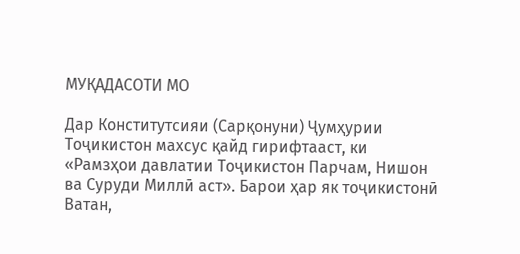МУҚАДАСОТИ МО

Дар Конститутсияи (Сарқонуни) Ҷумҳурии Тоҷикистон махсус қайд гирифтааст, ки «Рамзҳои давлатии Тоҷикистон Парчам, Нишон ва Суруди Миллӣ аст». Барои ҳар як тоҷикистонӣ Ватан,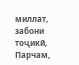миллат, забони тоҷикӣ, Парчам,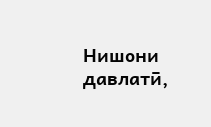Нишони давлатӣ,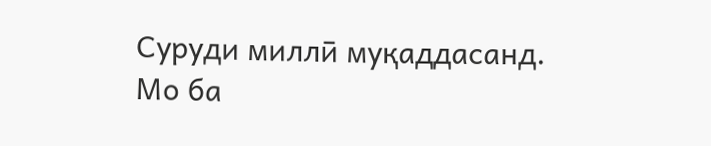Суруди миллӣ муқаддасанд. Мо ба